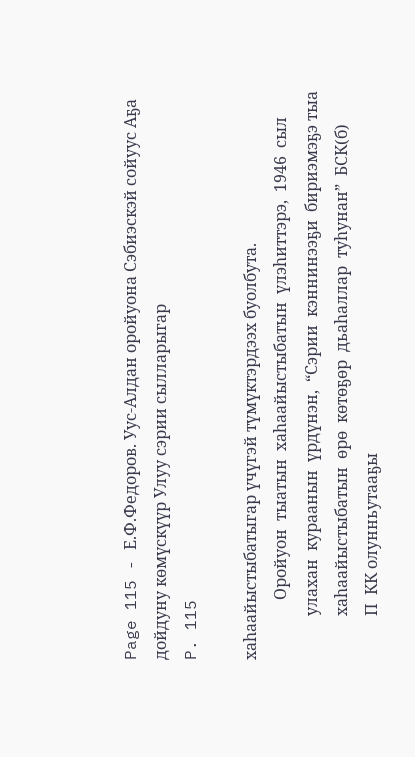Page 115 - Е.Ф.Федоров. Уус-Алдан оройуона Сэбиэскэй сойуус Аҕа дойдуну көмүскүүр Улуу сэрии сылларыгар
P. 115

хаһаайыстыбатыгар үчүгэй түмүктэрдээх буолбута.
               Оройуон  тыатын  хаһаайыстыбатын  үлэһиттэрэ,  1946  сыл
           улахан  кураанын  үрдүнэн,  “Сэрии  кэннинээҕи  бириэмэҕэ тыа
           хаһаайыстыбатын  өрө  көтөҕөр  дьаһаллар  туһунан”  БСК(б)
           П  КК олунньутааҕы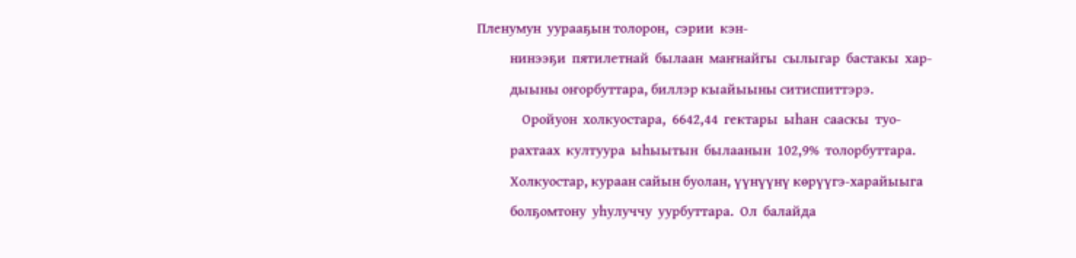Пленумун  уурааҕын толорон,  сэрии  кэн-
           нинээҕи  пятилетнай  былаан  маҥнайгы  сылыгар  бастакы  хар-
           дыыны оҥорбуттара, биллэр кыайыыны ситиспиттэрэ.
               Оройуон  холкуостара,  6642,44  гектары  ыһан  сааскы  туо-
           рахтаах  култуура  ыһыытын  былаанын  102,9%  толорбуттара.
           Холкуостар, кураан сайын буолан, үүнүүнү көрүүгэ-харайыыга
           болҕомтону  уһулуччу  уурбуттара.  Ол  балайда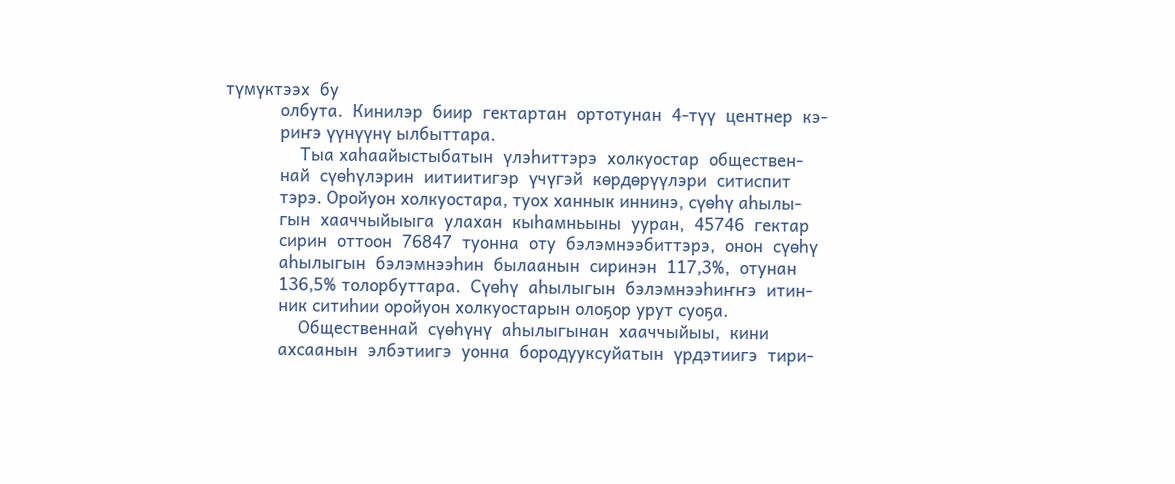түмүктээх  бу
           олбута.  Кинилэр  биир  гектартан  ортотунан  4-түү  центнер  кэ-
           риҥэ үүнүүнү ылбыттара.
               Тыа хаһаайыстыбатын  үлэһиттэрэ  холкуостар  обществен-
           най  сүөһүлэрин  иитиитигэр  үчүгэй  көрдөрүүлэри  ситиспит
           тэрэ. Оройуон холкуостара, туох ханнык иннинэ, сүөһү аһылы-
           гын  хааччыйыыга  улахан  кыһамньыны  ууран,  45746  гектар
           сирин  оттоон  76847  туонна  оту  бэлэмнээбиттэрэ,  онон  сүөһү
           аһылыгын  бэлэмнээһин  былаанын  сиринэн  117,3%,  отунан
           136,5% толорбуттара.  Сүөһү  аһылыгын  бэлэмнээһиҥҥэ  итин-
           ник ситиһии оройуон холкуостарын олоҕор урут суоҕа.
               Общественнай  сүөһүнү  аһылыгынан  хааччыйыы,  кини
           ахсаанын  элбэтиигэ  уонна  бородууксуйатын  үрдэтиигэ  тири-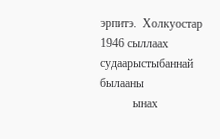эрпитэ.  Холкуостар  1946 сыллаах судаарыстыбаннай былааны
           ынах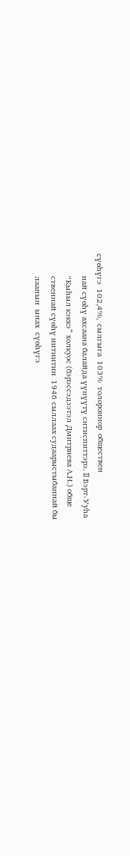сүөһүгэ  102,4%,  сылгыга  103%  толороннор  обществен
           най сүөһү ахсаана балайда үүнүүтү ситиспиттэрэ. II Бэрт-Ууһа
           “Кыһыл кэккэ” холкуос (бэрэссэдээтэл Дмитриева А.Н.) обще
           ственнай сүөһү иитиитин  1946 сыллаах судаарыстыбаннай бы
           лаанын  ынах  сүөһүгэ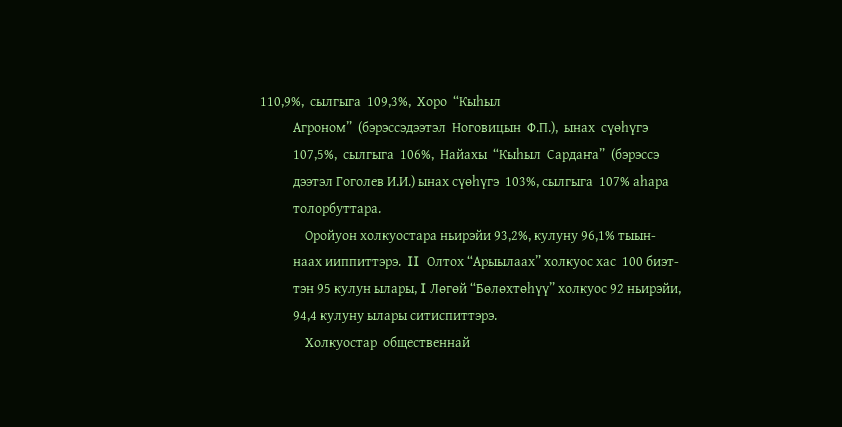110,9%,  сылгыга  109,3%,  Хоро  “Кыһыл
           Агроном”  (бэрэссэдээтэл  Ноговицын  Ф.П.),  ынах  сүөһүгэ
           107,5%,  сылгыга  106%,  Найахы  “Кыһыл  Сардаҥа”  (бэрэссэ
           дээтэл Гоголев И.И.) ынах сүөһүгэ  103%, сылгыга  107% аһара
           толорбуттара.
               Оройуон холкуостара ньирэйи 93,2%, кулуну 96,1% тыын-
           наах ииппиттэрэ.  II  Олтох “Арыылаах” холкуос хас  100 биэт-
           тэн 95 кулун ылары, I Лөгөй “Бөлөхтөһүү” холкуос 92 ньирэйи,
           94,4 кулуну ылары ситиспиттэрэ.
               Холкуостар  общественнай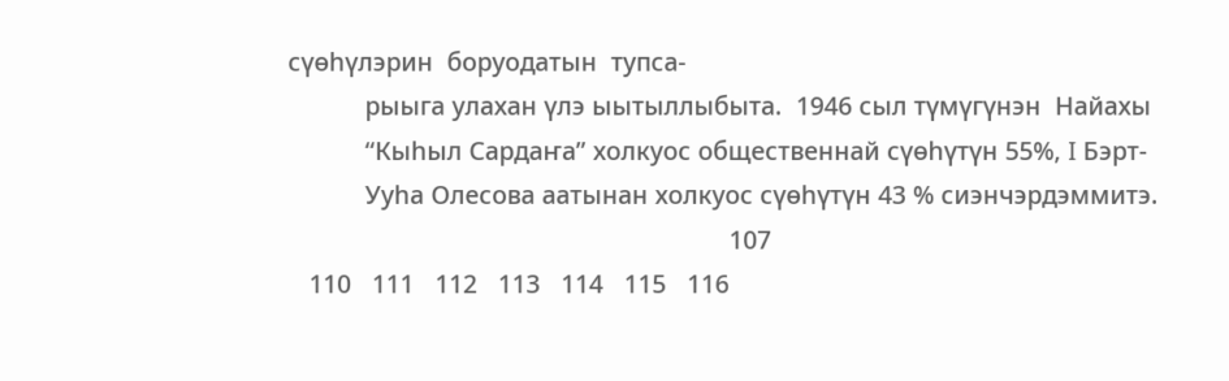сүөһүлэрин  боруодатын  тупса-
           рыыга улахан үлэ ыытыллыбыта.  1946 сыл түмүгүнэн  Найахы
           “Кыһыл Сардаҥа” холкуос общественнай сүөһүтүн 55%, I Бэрт-
           Ууһа Олесова аатынан холкуос сүөһүтүн 43 % сиэнчэрдэммитэ.
                                                               107
   110   111   112   113   114   115   116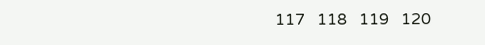117   118   119   120